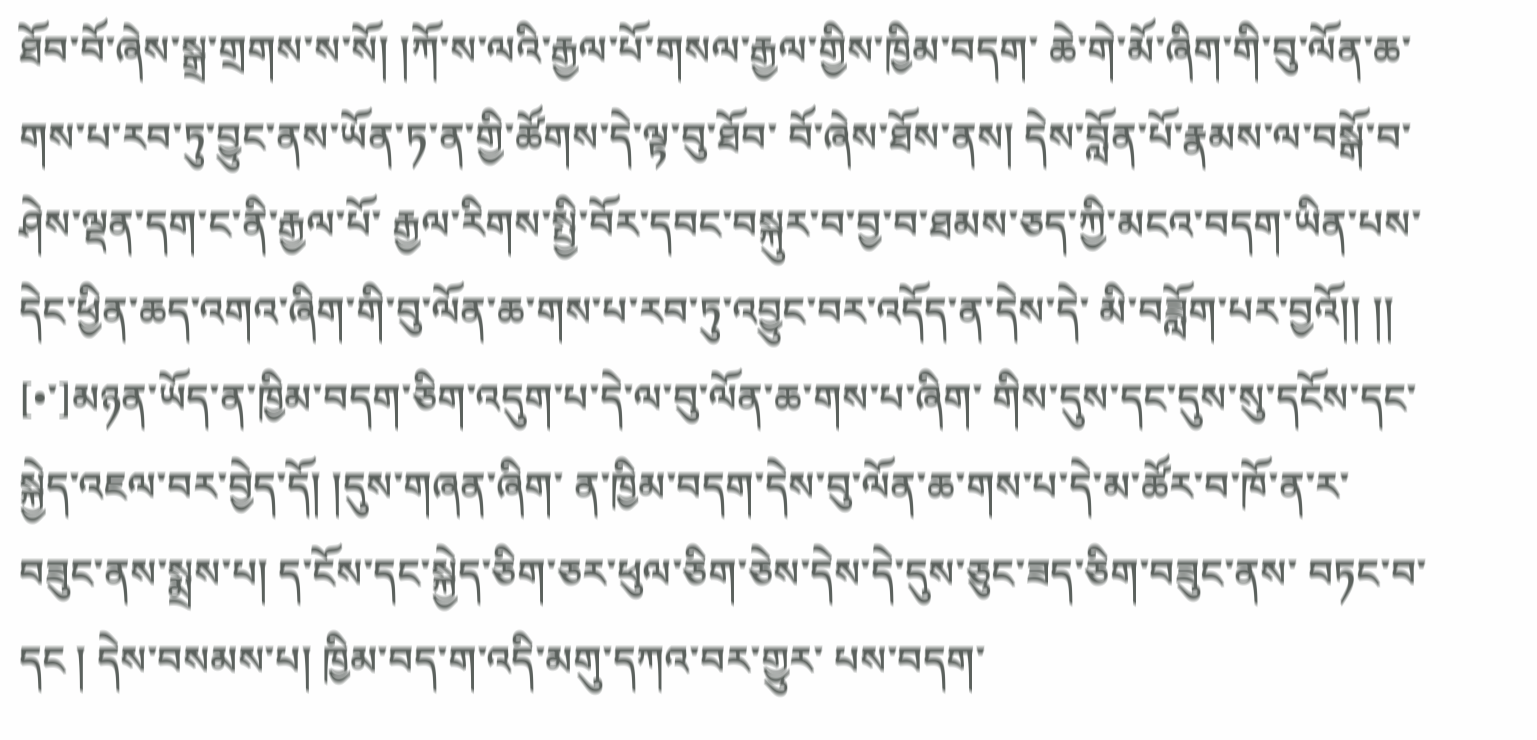ཐོབ་བོ་ཞེས་སྒྲ་གྲགས་ས་སོ། །ཀོ་ས་ལའི་རྒྱལ་པོ་གསལ་རྒྱལ་གྱིས་ཁྱིམ་བདག་ ཆེ་གེ་མོ་ཞིག་གི་བུ་ལོན་ཆ་གས་པ་རབ་ཏུ་བྱུང་ནས་ཡོན་ཏ་ན་གྱི་ཚོགས་དེ་ལྟ་བུ་ཐོབ་ བོ་ཞེས་ཐོས་ནས། དེས་བློན་པོ་རྣམས་ལ་བསྒོ་བ་ཤེས་ལྡན་དག་ང་ནི་རྒྱལ་པོ་ རྒྱལ་རིགས་སྤྱི་བོར་དབང་བསྐུར་བ་བྱ་བ་ཐམས་ཅད་ཀྱི་མངའ་བདག་ཡིན་པས་ དེང་ཕྱིན་ཆད་འགའ་ཞིག་གི་བུ་ལོན་ཆ་གས་པ་རབ་ཏུ་འབྱུང་བར་འདོད་ན་དེས་དེ་ མི་བཟློག་པར་བྱའོ།། །། [•་]མཉན་ཡོད་ན་ཁྱིམ་བདག་ཅིག་འདུག་པ་དེ་ལ་བུ་ལོན་ཆ་གས་པ་ཞིག་ གིས་དུས་དང་དུས་སུ་དངོས་དང་སྐྱེད་འཇལ་བར་བྱེད་དོ། །དུས་གཞན་ཞིག་ ན་ཁྱིམ་བདག་དེས་བུ་ལོན་ཆ་གས་པ་དེ་མ་ཚོར་བ་ཁོ་ན་ར་བཟུང་ནས་སྨྲས་པ། ད་ངོས་དང་སྐྱེད་ཅིག་ཅར་ཕུལ་ཅིག་ཅེས་དེས་དེ་དུས་ཅུང་ཟད་ཅིག་བཟུང་ནས་ བཏང་བ་དང ། དེས་བསམས་པ། ཁྱིམ་བད་ག་འདི་མགུ་དཀའ་བར་གྱུར་ པས་བདག་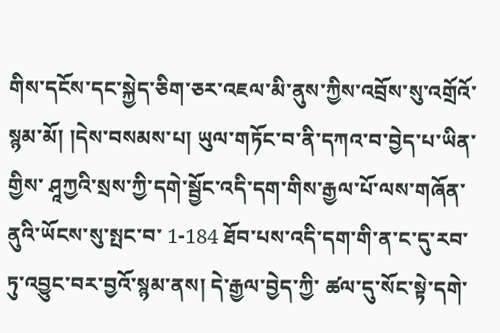གིས་དངོས་དང་སྐྱེད་ཅིག་ཅར་འཇལ་མི་ནུས་ཀྱིས་འབྲོས་སུ་འགྲོའོ་ སྙམ་མོ། །དེས་བསམས་པ། ཡུལ་གཏོང་བ་ནི་དཀའ་བ་བྱེད་པ་ཡིན་གྱིས་ ཤཱཀྱའི་སྲས་ཀྱི་དགེ་སྦྱོང་འདི་དག་གིས་རྒྱལ་པོ་ལས་གཞོན་ནུའི་ཡོངས་སུ་སྤང་བ་ 1-184 ཐོབ་པས་འདི་དག་གི་ན་ང་དུ་རབ་ཏུ་འབྱུང་བར་བྱའོ་སྙམ་ནས། དེ་རྒྱལ་བྱེད་ཀྱི་ ཚལ་དུ་སོང་སྟེ་དགེ་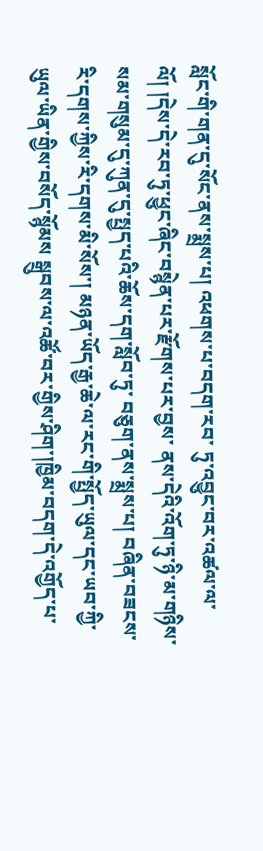སློང་གི་གན་དུ་སོང་ནས་སྨྲས་པ། འཕགས་པ་བདག་རབ་ ཏུ་འབྱུང་བར་འཚལ་ལ་ལོ། །དེས་དེ་རབ་ཏུ་ཕྱུང་ཞིང་བསྙེན་པར་རྫོགས་པར་བྱས་ ནས་དེའི་འོག་ཏུ་ཉི་མ་གཉིས་སམ་གསུམ་དུ་ཀུན་དུ་སྤྱད་པའི་ཆོས་དག་སློབ་ཏུ་ བཅུག་ནས་སྨྲས་པ། བཞིན་བཟངས་རི་དགས་ཀྱིས་རི་དགས་མི་སོས་། མཉན་ཡོད་རྒྱ་ཆེ་ལ་རང་གི་སྤྱོད་ཡུལ་དང་ཡབ་ཀྱི་ཡུལ་ཡིན་གྱིས་བསོད་སྙོམས སྒྲུབས་ལ་འཚོ་བར་གྱིས་ཤིག་།ཁྱིམ་བདག་དེ་འགྱོད་པ་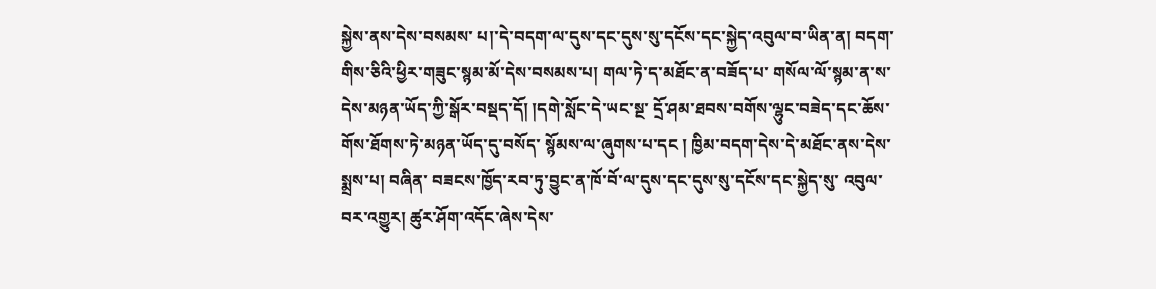སྐྱེས་ནས་དེས་བསམས་ པ།་དེ་བདག་ལ་དུས་དང་དུས་སུ་དངོས་དང་སྐྱེད་འབུལ་བ་ཡིན་ན། བདག་ གིས་ཅིའི་ཕྱིར་གཟུང་སྙམ་མོ་དེས་བསམས་པ། གལ་ཏེ་ད་མཐོང་ན་བཟོད་པ་ གསོལ་ལོ་སྙམ་ན་ས་དེས་མཉན་ཡོད་ཀྱི་སྒོར་བསྡད་དོ། །དགེ་སློང་དེ་ཡང་སྔ་ དྲོ་ཤམ་ཐབས་བགོས་ལྷུང་བཟེད་དང་ཆོས་གོས་ཐོགས་ཏེ་མཉན་ཡོད་དུ་བསོད་ སྙོམས་ལ་ཞུགས་པ་དང ། ཁྱིམ་བདག་དེས་དེ་མཐོང་ནས་དེས་སྨྲས་པ། བཞིན་ བཟངས་ཁྱོད་རབ་ཏུ་བྱུང་ན་ཁོ་བོ་ལ་དུས་དང་དུས་སུ་དངོས་དང་སྐྱེད་སུ་ འབུལ་བར་འགྱུར། ཚུར་ཤོག་འདོང་ཞེས་དེས་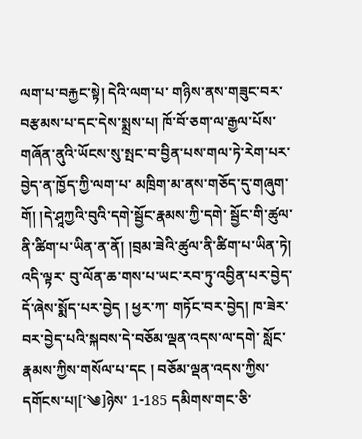ལག་པ་བརྐྱང་སྟེ། དེའི་ལག་པ་ གཉིས་ནས་གཟུང་བར་བརྩམས་པ་དང་དེས་སྨྲས་པ། ཁོ་བོ་ཅག་ལ་རྒྱལ་པོས་ གཞོན་ནུའི་ཡོངས་སུ་སྤང་བ་བྱིན་པས་གལ་ཏེ་རེག་པར་བྱེད་ན་ཁྱོད་ཀྱི་ལག་པ་ མཁྲིག་མ་ནས་གཅོད་དུ་གཞུག་གོ། །དེ་ཤཱཀྱའི་བུའི་དགེ་སྦྱོང་རྣམས་ཀྱི་དགེ་ སྦྱོང་གི་ཚུལ་ནི་ཚིག་པ་ཡིན་ན་ནོ། །བྲམ་ཟེའི་ཚུལ་ནི་ཚིག་པ་ཡིན་ཏེ། འདི་ལྟར་ བུ་ལོན་ཆ་གས་པ་ཡང་རབ་ཏུ་འབྱིན་པར་བྱེད་དོ་ཞེས་སྨོད་པར་བྱེད ། ཕྱར་ཀ་ གཏོང་བར་བྱེད། ཁ་ཟེར་བར་བྱེད་པའི་སྐབས་དེ་བཅོམ་ལྡན་འདས་ལ་དགེ་ སློང་རྣམས་ཀྱིས་གསོལ་པ་དང ། བཅོམ་ལྡན་འདས་ཀྱིས་དགོངས་པ།[་༄]ཉེས་ 1-185 དམིགས་གང་ཅི་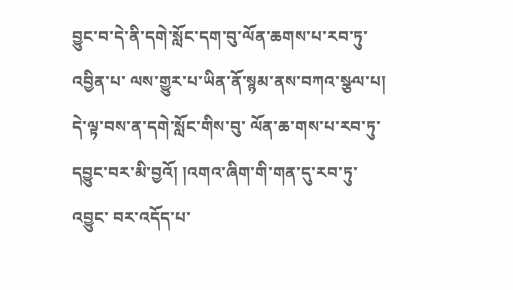བྱུང་བ་དེ་ནི་དགེ་སློང་དག་བུ་ལོན་ཆགས་པ་རབ་ཏུ་འབྱིན་པ་ ལས་གྱུར་པ་ཡིན་ནོ་སྙམ་ནས་བཀའ་སྩལ་པ། དེ་ལྟ་བས་ན་དགེ་སློང་གིས་བུ་ ལོན་ཆ་གས་པ་རབ་ཏུ་དབྱུང་བར་མི་བྱའོ། །འགའ་ཞིག་གི་གན་དུ་རབ་ཏུ་འབྱུང་ བར་འདོད་པ་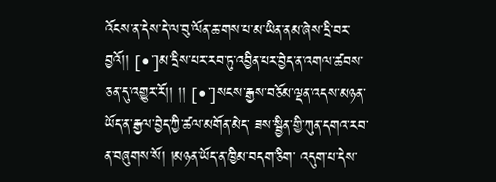འོངས་ན་དེས་དེ་ལ་བུ་ལོན་ཆ་གས་པ་མ་ཡིན་ནམ་ཞེས་དྲི་བར་བྱའོ།། [•་]མ་དྲིས་པར་རབ་ཏུ་འབྱིན་པར་བྱེད་ན་འགལ་ཚབས་ཅན་དུ་འགྱུར་རོ།། །། [•་]སངས་རྒྱས་བཅོམ་ལྡན་འདས་མཉན་ཡོད་ན་རྒྱལ་བྱེད་ཀྱི་ཚལ་མགོན་མེད་ ཟས་སྦྱིན་གྱི་ཀུན་དགའ་རབ་ན་བཞུགས་སོ། །མཉན་ཡོད་ན་ཁྱིམ་བདག་ཅིག་ འདུག་པ་དེས་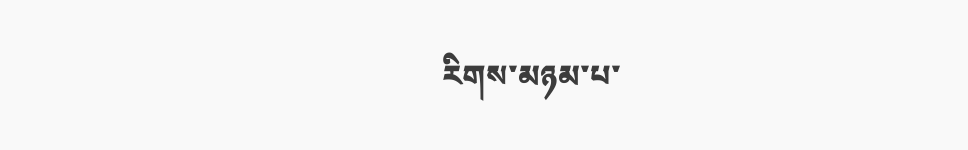རིགས་མཉམ་པ་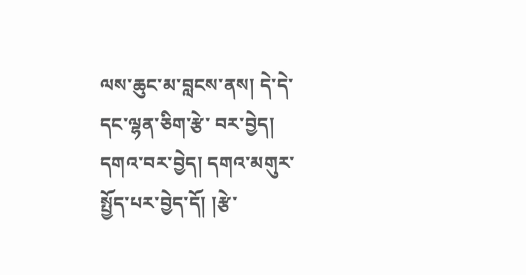ལས་ཆུང་མ་བླངས་ནས། དེ་དེ་དང་ལྷན་ཅིག་རྩེ་ བར་བྱེད། དགའ་བར་བྱེད། དགའ་མགུར་སྤྱོད་པར་བྱེད་དོ། །རྩེ་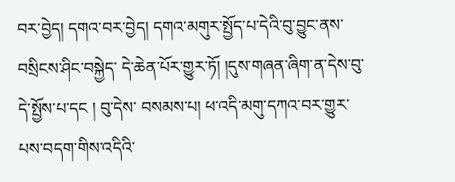བར་བྱེད། དགའ་བར་བྱེད། དགའ་མགུར་སྤྱོད་པ་དེའི་བུ་བྱུང་ནས་བསྲིངས་ཤིང་བསྐྱེད་ དེ་ཆེན་པོར་གྱུར་ཏོ། །དུས་གཞན་ཞིག་ན་དེས་བུ་དེ་སྤྱོས་པ་དང ། བུ་དེས་ བསམས་པ། ཕ་འདི་མགུ་དཀའ་བར་གྱུར་པས་བདག་གིས་འདིའི་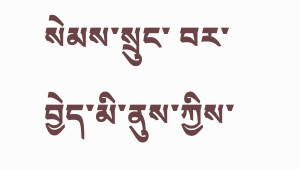སེམས་སྲུང་ བར་བྱེད་མི་ནུས་ཀྱིས་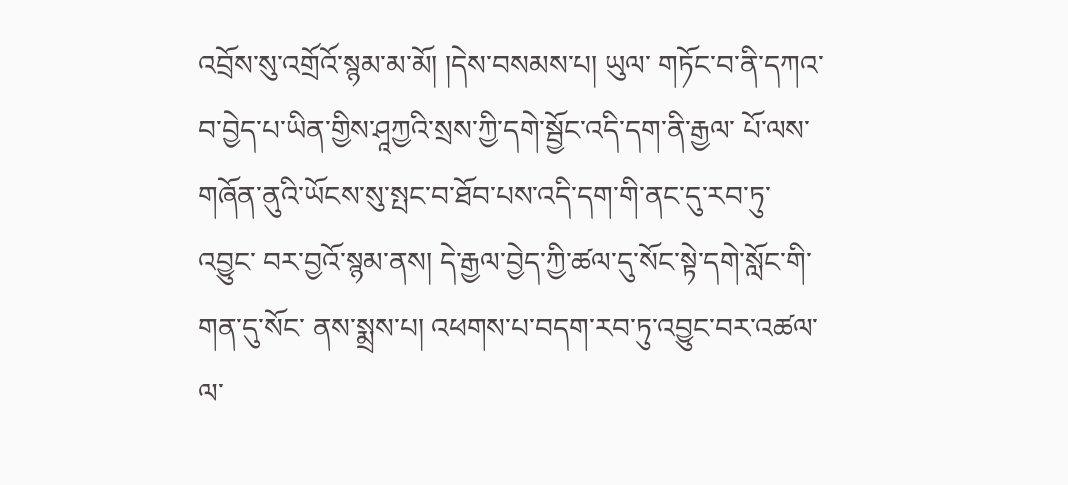འབྲོས་སུ་འགྲོའོ་སྙམ་མ་མོ། །དེས་བསམས་པ། ཡུལ་ གཏོང་བ་ནི་དཀའ་བ་བྱེད་པ་ཡིན་གྱིས་ཤཱཀྱའི་སྲས་ཀྱི་དགེ་སྦྱོང་འདི་དག་ནི་རྒྱལ་ པོ་ལས་གཞོན་ནུའི་ཡོངས་སུ་སྤང་བ་ཐོབ་པས་འདི་དག་གི་ནང་དུ་རབ་ཏུ་འབྱུང་ བར་བྱའོ་སྙམ་ནས། དེ་རྒྱལ་བྱེད་ཀྱི་ཚལ་དུ་སོང་སྟེ་དགེ་སློང་གི་གན་དུ་སོང་ ནས་སྨྲས་པ། འཕགས་པ་བདག་རབ་ཏུ་འབྱུང་བར་འཚལ་ལ་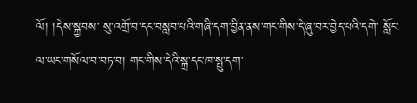ལོ། །དེས་སྐྱབས་ སུ་འགྲོ་བ་དང་བསླབ་པའི་གཞི་དག་བྱིན་ནས་གང་གིས་དེ་ཞུ་བར་བྱེད་པའི་དགེ་ སློང་ལ་ཡང་གསོལ་བ་བཏ་བ། གང་གིས་དེའི་སྐྲ་དང་ཁ་སྤུ་དག་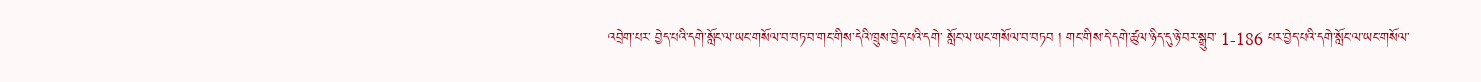འབྲེག་པར་ བྱེད་པའི་དགེ་སློང་ལ་ཡང་གསོལ་བ་བཏ་བ་གང་གིས་དེའི་ཁྲུས་བྱེད་པའི་དགེ་ སློང་ལ་ཡང་གསོལ་བ་བཏབ ། གང་གིས་དེ་དགེ་ཚུལ་ཉིད་དུ་ཉེ་བར་སྒྲུབ་ 1-186 པར་བྱེད་པའི་དགེ་སློང་ལ་ཡང་གསོལ་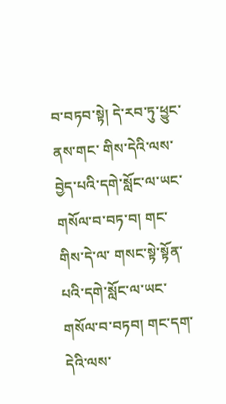བ་བཏབ་སྟེ། དེ་རབ་ཏུ་ཕྱུང་ནས་གང་ གིས་དེའི་ལས་བྱེད་པའི་དགེ་སློང་ལ་ཡང་གསོལ་བ་བཏ་བ། གང་གིས་དེ་ལ་ གསང་སྟེ་སྟོན་པའི་དགེ་སློང་ལ་ཡང་གསོལ་བ་བཏབ། གང་དག་དེའི་ལས་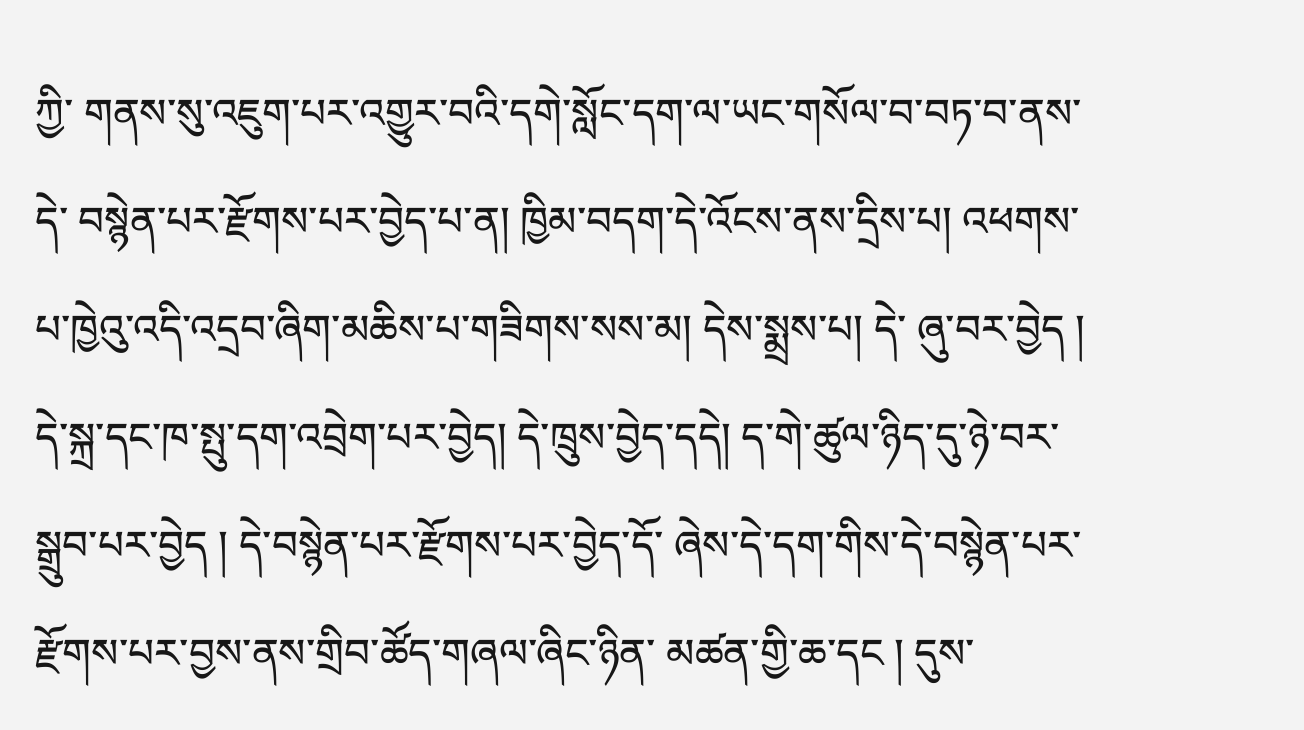ཀྱི་ གནས་སུ་འཇུག་པར་འགྱུར་བའི་དགེ་སློང་དག་ལ་ཡང་གསོལ་བ་བཏ་བ་ནས་དེ་ བསྙེན་པར་རྫོགས་པར་བྱེད་པ་ན། ཁྱིམ་བདག་དེ་འོངས་ནས་དྲིས་པ། འཕགས་པ་ཁྱེའུ་འདི་འདྲབ་ཞིག་མཆིས་པ་གཟིགས་སས་མ། དེས་སྨྲས་པ། དེ་ ཞུ་བར་བྱེད ། དེ་སྐྲ་དང་ཁ་སྤུ་དག་འབྲེག་པར་བྱེད། དེ་ཁྲུས་བྱེད་དདེ། ད་གེ་ཚུལ་ཉིད་དུ་ཉེ་བར་སྒྲུབ་པར་བྱེད ། དེ་བསྙེན་པར་རྫོགས་པར་བྱེད་དོ་ ཞེས་དེ་དག་གིས་དེ་བསྙེན་པར་རྫོགས་པར་བྱས་ནས་གྲིབ་ཚོད་གཞལ་ཞིང་ཉིན་ མཚན་གྱི་ཆ་དང ། དུས་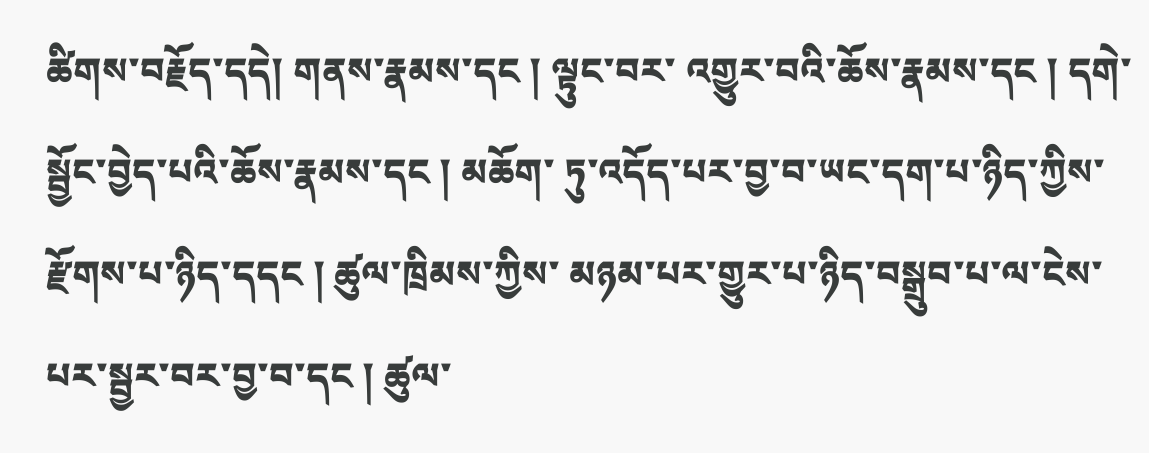ཚིགས་བརྗོད་དདེ། གནས་རྣམས་དང ། ལྟུང་བར་ འགྱུར་བའི་ཆོས་རྣམས་དང ། དགེ་སྦྱོང་བྱེད་པའི་ཆོས་རྣམས་དང ། མཆོག་ ཏུ་འདོད་པར་བྱ་བ་ཡང་དག་པ་ཉིད་ཀྱིས་རྫོགས་པ་ཉིད་དདང ། ཚུལ་ཁྲིམས་ཀྱིས་ མཉམ་པར་གྱུར་པ་ཉིད་བསྒྲུབ་པ་ལ་ངེས་པར་སྦྱར་བར་བྱ་བ་དང ། ཚུལ་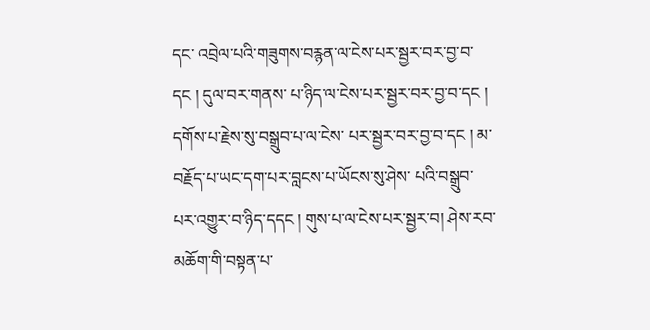དང་ འབྲེལ་པའི་གཟུགས་བརྙན་ལ་ངེས་པར་སྦྱར་བར་བྱ་བ་དང ། དུལ་བར་གནས་ པ་ཉིད་ལ་ངེས་པར་སྦྱར་བར་བྱ་བ་དང ། དགོས་པ་རྗེས་སུ་བསྒྲུབ་པ་ལ་ངེས་ པར་སྦྱར་བར་བྱ་བ་དང ། མ་བརྗོད་པ་ཡང་དག་པར་བླངས་པ་ཡོངས་སུ་ཤེས་ པའི་བསྒྲུབ་པར་འགྱུར་བ་ཉིད་དདང ། གུས་པ་ལ་ངེས་པར་སྦྱར་བ། ཤེས་རབ་ མཆོག་གི་བསྟན་པ་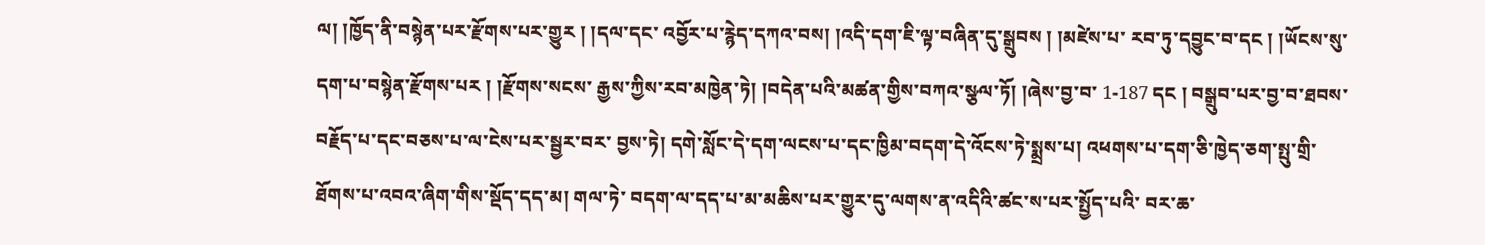ལ། །ཁྱོད་ནི་བསྙེན་པར་རྫོགས་པར་གྱུར ། །དལ་དང་ འབྱོར་པ་རྙེད་དཀའ་བས། །འདི་དག་ཇི་ལྟ་བཞིན་དུ་སྒྲུབས ། །མཛེས་པ་ རབ་ཏུ་དབྱུང་བ་དང ། །ཡོངས་སུ་དག་པ་བསྙེན་རྫོགས་པར ། །རྫོགས་སངས་ རྒྱས་ཀྱིས་རབ་མཁྱེན་ཏེ། །བདེན་པའི་མཚན་གྱིས་བཀའ་སྩལ་ཏོ། །ཞེས་བྱ་བ་ 1-187 དང ། བསྒྲུབ་པར་བྱ་བ་ཐབས་བརྗོད་པ་དང་བཅས་པ་ལ་ངེས་པར་སྦྱར་བར་ བྱས་ཏེ། དགེ་སློང་དེ་དག་ལངས་པ་དང་ཁྱིམ་བདག་དེ་འོངས་ཏེ་སྨྲས་པ། འཕགས་པ་དག་ཅི་ཁྱེད་ཅག་སྤུ་གྲི་ཐོགས་པ་འབའ་ཞིག་གིས་སྡོད་དད་མ། གལ་ཏེ་ བདག་ལ་དད་པ་མ་མཆིས་པར་གྱུར་དུ་ལགས་ན་འདིའི་ཚང་ས་པར་སྤྱོད་པའི་ བར་ཆ་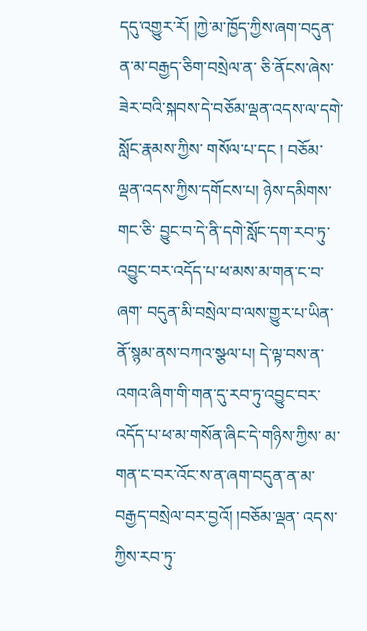དདུ་འགྱུར་རོ། །ཀྱེ་མ་ཁྱོད་ཀྱིས་ཞག་བདུན་ན་མ་བརྒྱད་ཅིག་བསྲེལ་ན་ ཅི་ནོངས་ཞེས་ཟེར་བའི་སྐབས་དེ་བཅོམ་ལྡན་འདས་ལ་དགེ་སློང་རྣམས་ཀྱིས་ གསོལ་པ་དང ། བཅོམ་ལྡན་འདས་ཀྱིས་དགོངས་པ། ཉེས་དམིགས་གང་ཅི་ བྱུང་བ་དེ་ནི་དགེ་སློང་དག་རབ་ཏུ་འབྱུང་བར་འདོད་པ་ཕ་མས་མ་གན་ང་བ་ཞག་ བདུན་མི་བསྲེལ་བ་ལས་གྱུར་པ་ཡིན་ནོ་སྙམ་ནས་བཀའ་སྩལ་པ། དེ་ལྟ་བས་ན་ འགའ་ཞིག་གི་གན་དུ་རབ་ཏུ་འབྱུང་བར་འདོད་པ་ཕ་མ་གསོན་ཞིང་དེ་གཉིས་ཀྱིས་ མ་གན་ང་བར་འོང་ས་ན་ཞག་བདུན་ན་མ་བརྒྱད་བསྲེལ་བར་བྱའོ། །བཅོམ་ལྡན་ འདས་ཀྱིས་རབ་ཏུ་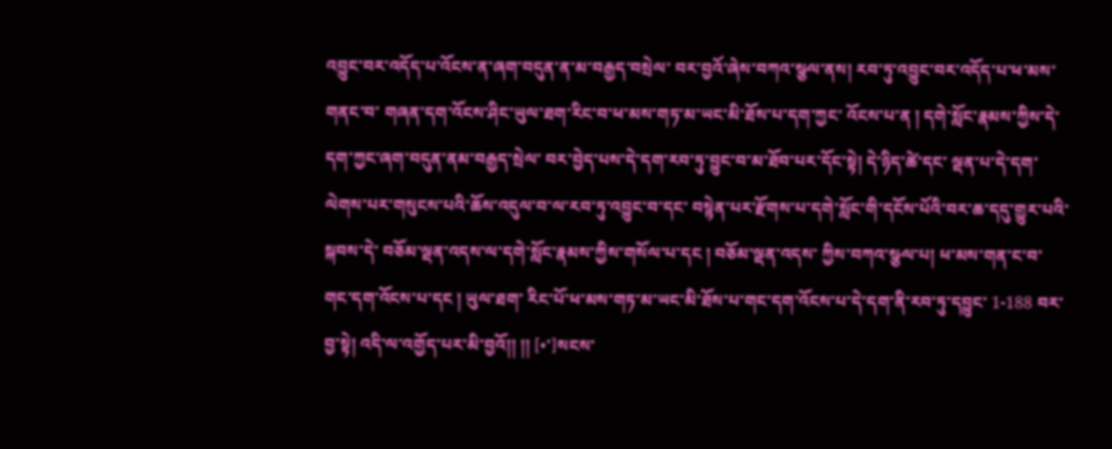འབྱུང་བར་འདོད་པ་འོངས་ན་ཞག་བདུན་ན་མ་བརྒྱད་བསྲེལ་ བར་བྱའོ་ཞེས་བཀའ་སྩལ་ནས། རབ་ཏུ་འབྱུང་བར་འདོད་པ་ཕ་མས་གནང་བ་ གཞན་དག་འོངས་ཤིང་ཡུལ་ཐག་རིང་བ་ཕ་མས་གཏ་མ་ཡང་མི་ཐོས་པ་དག་ཀྱང་ འོངས་པ་ན ། དགེ་སློང་རྣམས་ཀྱིས་དེ་དག་ཀྱང་ཞག་བདུན་ནམ་བརྒྱད་སྲེལ་ བར་བྱེད་པས་དེ་དག་རབ་ཏུ་བྱུང་བ་མ་ཐོབ་པར་དོང་སྟེ། དེ་ཉིད་ཚེ་དང་ ལྡན་པ་དེ་དག་ལེགས་པར་གསུངས་པའི་ཆོས་འདུལ་བ་ལ་རབ་ཏུ་འབྱུང་བ་དང་ བསྙེན་པར་རྫོགས་པ་དགེ་སློང་གི་དངོས་པོའི་བར་ཆ་དདུ་གྱུར་པའི་སྐབས་དེ་ བཅོམ་ལྡན་འདས་ལ་དགེ་སློང་རྣམས་ཀྱིས་གསོལ་པ་དང ། བཅོམ་ལྡན་འདས་ ཀྱིས་བཀའ་སྩལ་པ། ཕ་མས་གན་ང་བ་གང་དག་འོངས་པ་དང ། ཡུལ་ཐག་ རིང་པོ་ཕ་མས་གཏ་མ་ཡང་མི་ཐོས་པ་གང་དག་འོངས་པ་དེ་དག་ནི་རབ་ཏུ་དབྱུང་ 1-188 བར་བྱ་སྟེ། འདི་ལ་འགྱོད་པར་མི་བྱའོ།། །། [•་]སངས་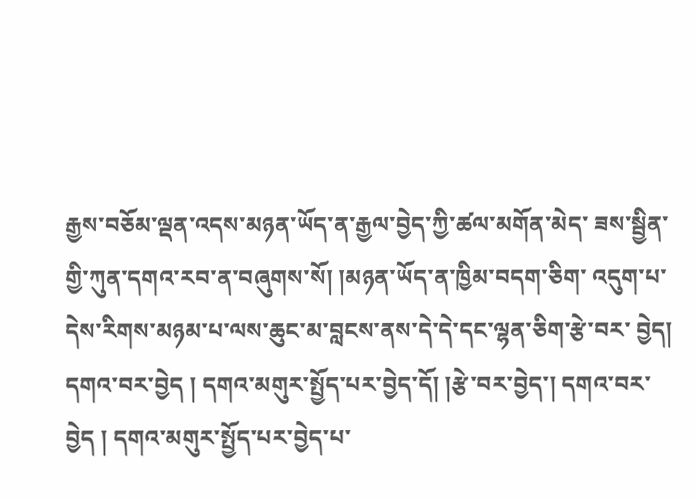རྒྱས་བཅོམ་ལྡན་འདས་མཉན་ཡོད་ན་རྒྱལ་བྱེད་ཀྱི་ཚལ་མགོན་མེད་ ཟས་སྦྱིན་གྱི་ཀུན་དགའ་རབ་ན་བཞུགས་སོ། །མཉན་ཡོད་ན་ཁྱིམ་བདག་ཅིག་ འདུག་པ་དེས་རིགས་མཉམ་པ་ལས་ཆུང་མ་བླངས་ནས་དེ་དེ་དང་ལྷན་ཅིག་རྩེ་བར་ བྱེད། དགའ་བར་བྱེད ། དགའ་མགུར་སྤྱོད་པར་བྱེད་དོ། །རྩེ་བར་བྱེད་། དགའ་བར་བྱེད ། དགའ་མགུར་སྤྱོད་པར་བྱེད་པ་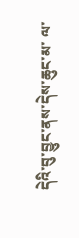དེའི་བུ་བྱུང་ནས་དེས་ཆུང་མ་ ལ་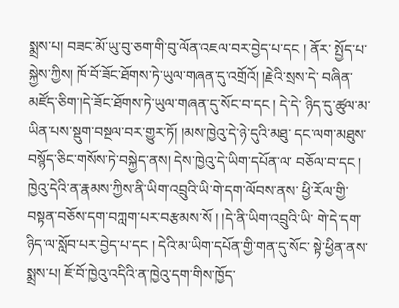སྨྲས་པ། བཟང་མོ་ཡུ་བུ་ཅག་གི་བུ་ལོན་འཇལ་བར་བྱེད་པ་དང ། ནོར་ སྤྱོད་པ་སྐྱེས་ཀྱིས། ཁོ་བོ་ཟོང་ཐོགས་ཏེ་ཡུལ་གཞན་དུ་འགྲོའོ། །རྗེའི་སྲས་དེ་ བཞིན་མཛོད་ཅིག་།དེ་ཟོང་ཐོགས་ཏེ་ཡུལ་གཞན་དུ་སོང་བ་དང ། དེ་དེ་ ཉིད་དུ་ཚུལ་མ་ཡིན་པས་སྡུག་བསྔལ་བར་གྱུར་ཏོ། །མས་ཁྱེའུ་དེ་ཉེ་དུའི་མཐུ་ དང་ལག་མཐུས་བསྙོད་ཅིང་གསོས་ཏེ་བསྐྱེད་ནས། དེས་ཁྱེའུ་དེ་ཡིག་དཔོན་ལ་ བཅོལ་བ་དང ། ཁྱེའུ་དེའི་ན་རྣམས་ཀྱིས་ནི་ཡིག་འབྲུའི་ཡི་གེ་དག་ལོབས་ནས་ ཕྱི་རོལ་གྱི་བསྟན་བཅོས་དག་བཀླག་པར་བརྩམས་སོ ། །དེ་ནི་ཡིག་འབྲུའི་ཡི་ གེ་དེ་དག་ཉིད་ལ་སློབ་པར་བྱེད་པ་དང ། དེའི་མ་ཡིག་དཔོན་གྱི་གན་དུ་སོང་ སྟེ་ཕྱིན་ནས་སྨྲས་པ། ཇོ་བོ་ཁྱེའུ་འདིའི་ན་ཁྱེའུ་དག་གིས་ཁྱོད་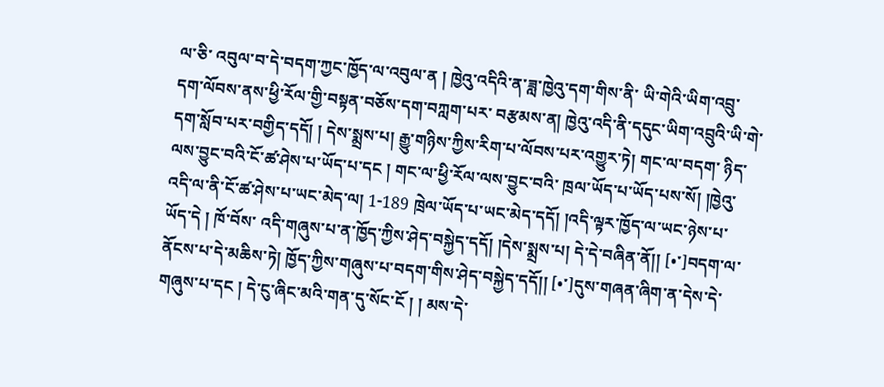ལ་ཅི་ འབུལ་བ་དེ་བདག་ཀྱང་ཁྱོད་ལ་འབུལ་ན ། ཁྱེའུ་འདིའི་ན་ཟླ་ཁྱེའུ་དག་གིས་ནི་ ཡི་གེའི་ཡིག་འབྲུ་དག་ལོབས་ནས་ཕྱི་རོལ་གྱི་བསྟན་བཅོས་དག་བཀླག་པར་ བརྩམས་ན། ཁྱེའུ་འདི་ནི་དདུང་ཡིག་འབྲུའི་ཡི་གེ་དག་སློབ་པར་བགྱིད་དདོ། ། དེས་སྨྲས་པ། རྒྱུ་གཉིས་ཀྱིས་རིག་པ་ལོབས་པར་འགྱུར་ཏེ། གང་ལ་བདག་ ཉིད་ལས་བྱུང་བའི་ངོ་ཚ་ཤེས་པ་ཡོད་པ་དང ། གང་ལ་ཕྱི་རོལ་ལས་བྱུང་བའི་ ཁྲལ་ཡོད་པ་ཡོད་པས་སོ། །ཁྱེའུ་འདི་ལ་ནི་ངོ་ཚ་ཤེས་པ་ཡང་མེད་ལ། 1-189 ཁྲེལ་ཡོད་པ་ཡང་མེད་དདོ། །འདི་ལྟར་ཁྱོད་ལ་ཡང་ཉེས་པ་ཡོད་དེ ། ཁོ་བོས་ འདི་གཞུས་པ་ན་ཁྱོད་ཀྱིས་ཤེད་བསྐྱེད་དདོ། །དེས་སྨྲས་པ། དེ་དེ་བཞིན་ནོ།། [•་]བདག་ལ་ནོངས་པ་དེ་མཆིས་ཏེ། ཁྱོད་ཀྱིས་གཞུས་པ་བདག་གིས་ཤེད་བསྐྱེད་དདོ།། [•་]དུས་གཞན་ཞིག་ན་དེས་དེ་གཞུས་པ་དང ། དེ་ངུ་ཞིང་མའི་གན་དུ་སོང་ངོ ། ། མས་དེ་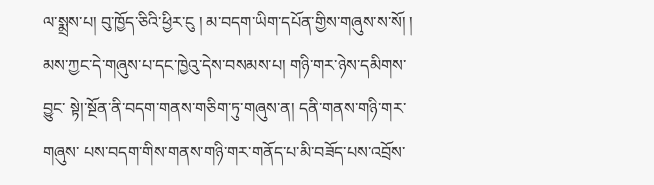ལ་སྨྲས་པ། བུ་ཁྱོད་ཅིའི་ཕྱིར་ངུ ། མ་བདག་ཡིག་དཔོན་གྱིས་གཞུས་ས་སོ། ། མས་ཀྱང་དེ་གཞུས་པ་དང་ཁྱེའུ་དེས་བསམས་པ། གཉི་གར་ཉེས་དམིགས་བྱུང་ སྟེ།་སྔོན་ནི་བདག་གནས་གཅིག་ཏུ་གཞུས་ན། དནི་གནས་གཉི་གར་གཞུས་ པས་བདག་གིས་གནས་གཉི་གར་གནོད་པ་མི་བཟོད་པས་འབྲོས་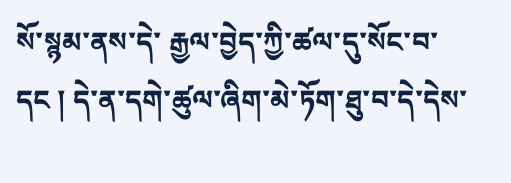སོ་སྙམ་ནས་དེ་ རྒྱལ་བྱེད་ཀྱི་ཚལ་དུ་སོང་བ་དང ། དེ་ན་དགེ་ཚུལ་ཞིག་མེ་ཏོག་ཐུ་བ་དེ་དེས་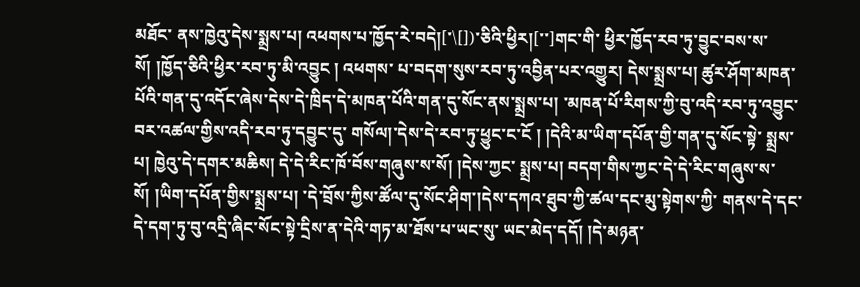མཐོང་ ནས་ཁྱེའུ་དེས་སྨྲས་པ། འཕགས་པ་ཁྱོད་རེ་བདེ།[་\[])་ཅིའི་ཕྱིར།[་་]གང་གི་ ཕྱིར་ཁྱོད་རབ་ཏུ་བྱུང་བས་ས་སོ། །ཁྱོད་ཅིའི་ཕྱིར་རབ་ཏུ་མི་འབྱུང ། འཕགས་ པ་བདག་སུས་རབ་ཏུ་འབྱིན་པར་འགྱུར། དེས་སྨྲས་པ། ཚུར་ཤོག་མཁན་ པོའི་གན་དུ་འདོང་ཞེས་དེས་དེ་ཁྲིད་དེ་མཁན་པོའི་གན་དུ་སོང་ནས་སྨྲས་པ། ་མཁན་པོ་རིགས་ཀྱི་བུ་འདི་རབ་ཏུ་འབྱུང་བར་འཚལ་གྱིས་འདི་རབ་ཏུ་དབྱུང་དུ་ གསོལ།་དེས་དེ་རབ་ཏུ་ཕྱུང་ང་ངོ ། །དེའི་མ་ཡིག་དཔོན་གྱི་གན་དུ་སོང་སྟེ་ སྨྲས་པ། ཁྱེའུ་དེ་དགར་མཆིས། དེ་དེ་རིང་ཁོ་བོས་གཞུས་ས་སོ། །དེས་ཀྱང་ སྨྲས་པ། བདག་གིས་ཀྱང་དེ་དེ་རིང་གཞུས་ས་སོ། །ཡིག་དཔོན་གྱིས་སྨྲས་པ། ་དེ་བྲོས་ཀྱིས་ཚོལ་དུ་སོང་ཤིག་།དེས་དཀའ་ཐུབ་ཀྱི་ཚལ་དང་མུ་སྟེགས་ཀྱི་ གནས་དེ་དང་དེ་དག་ཏུ་བུ་འདྲི་ཞིང་སོང་སྟེ་དྲིས་ན་དེའི་གཏ་མ་ཐོས་པ་ཡང་སུ་ ཡང་མེད་དདོ། །དེ་མཉན་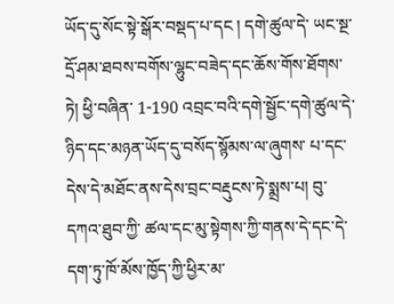ཡོད་དུ་སོང་སྟེ་སྒོར་བསྡད་པ་དང ། དགེ་ཚུལ་དེ་ ཡང་སྔ་དྲོ་ཤམ་ཐབས་བགོས་ལྷུང་བཟེད་དང་ཆོས་གོས་ཐོགས་ཏེ། ཕྱི་བཞིན་ 1-190 འབྲང་བའི་དགེ་སྦྱོང་དགེ་ཚུལ་དེ་ཉིད་དང་མཉན་ཡོད་དུ་བསོད་སྙོམས་ལ་ཞུགས་ པ་དང་དེས་དེ་མཐོང་ནས་དེས་བྲང་བརྡུངས་ཏེ་སྨྲས་པ། བུ་དཀའ་ཐུབ་ཀྱི་ ཚལ་དང་མུ་སྟེགས་ཀྱི་གནས་དེ་དང་དེ་དག་ཏུ་ཁོ་མོས་ཁྱོད་ཀྱི་ཕྱིར་མ་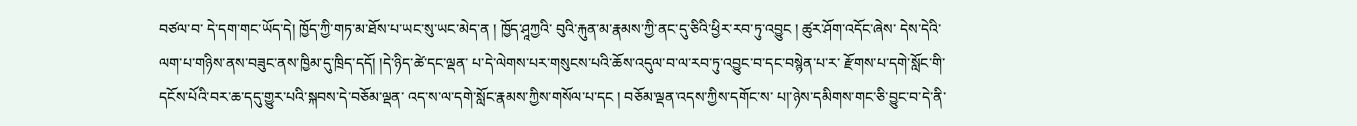བཙལ་བ་ དེ་དག་གང་ཡོད་དེ། ཁྱོད་ཀྱི་གཏ་མ་ཐོས་པ་ཡང་སུ་ཡང་མེད་ན ། ཁྱོད་ཤཱཀྱའི་ བུའི་རྐུན་མ་རྣམས་ཀྱི་ནང་དུ་ཅིའི་ཕྱིར་རབ་ཏུ་འབྱུང ། ཚུར་ཤོག་འདོང་ཞེས་ དེས་དེའི་ལག་པ་གཉིས་ནས་བཟུང་ནས་ཁྱིམ་དུ་ཁྲིད་དདོ། །དེ་ཉིད་ཚེ་དང་ལྡན་ པ་དེ་ལེགས་པར་གསུངས་པའི་ཆོས་འདུལ་བ་ལ་རབ་ཏུ་འབྱུང་བ་དང་བསྙེན་པ་ར་ རྫོགས་པ་དགེ་སློང་གི་དངོས་པོའི་བར་ཆ་དདུ་གྱུར་པའི་སྐབས་དེ་བཅོམ་ལྡན་ འད་ས་ལ་དགེ་སློང་རྣམས་ཀྱིས་གསོལ་པ་དང ། བཅོམ་ལྡན་འདས་ཀྱིས་དགོང་ས་ པ།་ཉེས་དམིགས་གང་ཅི་བྱུང་བ་དེ་ནི་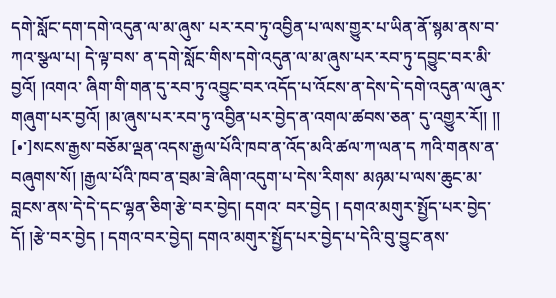དགེ་སློང་དག་དགེ་འདུན་ལ་མ་ཞུས་ པར་རབ་ཏུ་འབྱིན་པ་ལས་གྱུར་པ་ཡིན་ནོ་སྙམ་ནས་བ་ཀའ་སྩལ་པ། དེ་ལྟ་བས་ ན་དགེ་སློང་གིས་དགེ་འདུན་ལ་མ་ཞུས་པར་རབ་ཏུ་དབྱུང་བར་མི་བྱའོ། །འགའ་ ཞིག་གི་གན་དུ་རབ་ཏུ་འབྱུང་བར་འདོད་པ་འོངས་ན་དེས་དེ་དགེ་འདུན་ལ་ཞུར་ གཞུག་པར་བྱའོ། །མ་ཞུས་པར་རབ་ཏུ་འབྱིན་པར་བྱེད་ན་འགལ་ཚབས་ཅན་ དུ་འགྱུར་རོ།། །། [•་]སངས་རྒྱས་བཅོམ་ལྡན་འདས་རྒྱལ་པོའི་ཁབ་ན་འོད་མའི་ཚལ་ཀ་ལན་ད ཀའི་གནས་ན་བཞུགས་སོ། །རྒྱལ་པོའི་ཁབ་ན་བྲམ་ཟེ་ཞིག་འདུག་པ་དེས་རིགས་ མཉམ་པ་ལས་ཆུང་མ་བླངས་ནས་དེ་དེ་དང་ལྷན་ཅིག་རྩེ་བར་བྱེད། དགའ་ བར་བྱེད ། དགའ་མགུར་སྤྱོད་པར་བྱེད་དོ། །རྩེ་བར་བྱེད ། དགའ་བར་བྱེད། དགའ་མགུར་སྤྱོད་པར་བྱེད་པ་དེའི་བུ་བྱུང་ནས་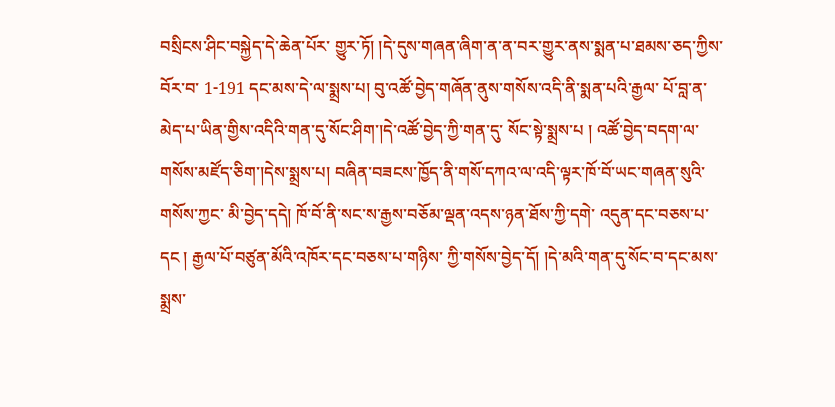བསྲིངས་ཤིང་བསྐྱེད་དེ་ཆེན་པོར་ གྱུར་ཏོ། །དེ་དུས་གཞན་ཞིག་ན་ན་བར་གྱུར་ནས་སྨན་པ་ཐམས་ཅད་ཀྱིས་བོར་བ་ 1-191 དང་མས་དེ་ལ་སྨྲས་པ། བུ་འཚོ་བྱེད་གཞོན་ནུས་གསོས་འདི་ནི་སྨན་པའི་རྒྱལ་ པོ་བླ་ན་མེད་པ་ཡིན་གྱིས་འདིའི་གན་དུ་སོང་ཤིག་།དེ་འཚོ་བྱེད་ཀྱི་གན་དུ་ སོང་སྟེ་སྨྲས་པ ། འཚོ་བྱེད་བདག་ལ་གསོས་མཛོད་ཅིག་།དེས་སྨྲས་པ། བཞིན་བཟངས་ཁྱོད་ནི་གསོ་དཀའ་ལ་འདི་ལྟར་ཁོ་བོ་ཡང་གཞན་སུའི་གསོས་ཀྱང་ མི་བྱེད་དདེ། ཁོ་བོ་ནི་སང་ས་རྒྱས་བཅོམ་ལྡན་འདས་ཉན་ཐོས་ཀྱི་དགེ་ འདུན་དང་བཅས་པ་དང ། རྒྱལ་པོ་བཙུན་མོའི་འཁོར་དང་བཅས་པ་གཉིས་ ཀྱི་གསོས་བྱེད་དོ། །དེ་མའི་གན་དུ་སོང་བ་དང་མས་སྨྲས་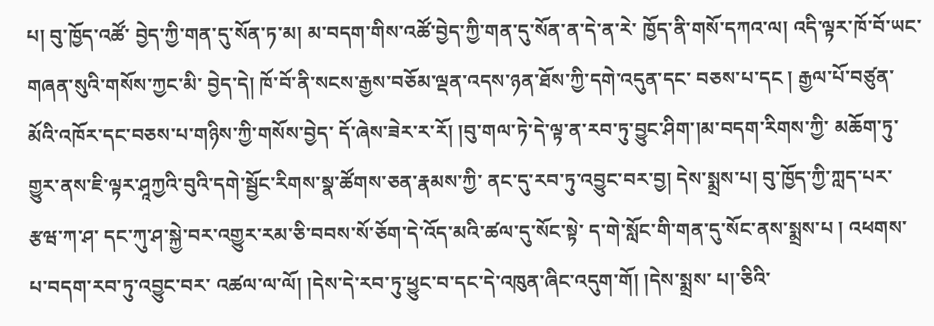པ། བུ་ཁྱོད་འཚོ་ བྱེད་ཀྱི་གན་དུ་སོན་ཏ་མ། མ་བདག་གིས་འཚོ་བྱེད་ཀྱི་གན་དུ་སོན་ན་དེ་ན་རེ་ ཁྱོད་ནི་གསོ་དཀའ་ལ། འདི་ལྟར་ཁོ་བོ་ཡང་གཞན་སུའི་གསོས་ཀྱང་མི་ བྱེད་དེ། ཁོ་བོ་ནི་སངས་རྒྱས་བཅོམ་ལྡན་འདས་ཉན་ཐོས་ཀྱི་དགེ་འདུན་དང་ བཅས་པ་དང ། རྒྱལ་པོ་བཙུན་མོའི་འཁོར་དང་བཅས་པ་གཉིས་ཀྱི་གསོས་བྱེད་ དོ་ཞེས་ཟེར་ར་རོ། །བུ་གལ་ཏེ་དེ་ལྟ་ན་རབ་ཏུ་བྱུང་ཤིག་།མ་བདག་རིགས་ཀྱི་ མཆོག་ཏུ་གྱུར་ནས་ཇི་ལྟར་ཤཱཀྱའི་བུའི་དགེ་སྦྱོང་རིགས་སྣ་ཚོགས་ཅན་རྣམས་ཀྱི་ ནང་དུ་རབ་ཏུ་འབྱུང་བར་བྱ། དེས་སྨྲས་པ། བུ་ཁྱོད་ཀྱི་ཀླད་པར་རྩཝ་ཀ་ཤ་ དང་ཀུ་ཤ་སྐྱེ་བར་འགྱུར་རམ་ཅི་བབས་སོ་ཅོག་དེ་འོད་མའི་ཚལ་དུ་སོང་སྟེ་ ད་གེ་སློང་གི་གན་དུ་སོང་ནས་སྨྲས་པ ། འཕགས་པ་བདག་རབ་ཏུ་འབྱུང་བར་ འཚལ་ལ་ལོ། །དེས་དེ་རབ་ཏུ་ཕྱུང་བ་དང་དེ་འཁུན་ཞིང་འདུག་གོ། །དེས་སྨྲས་ པ།་ཅིའི་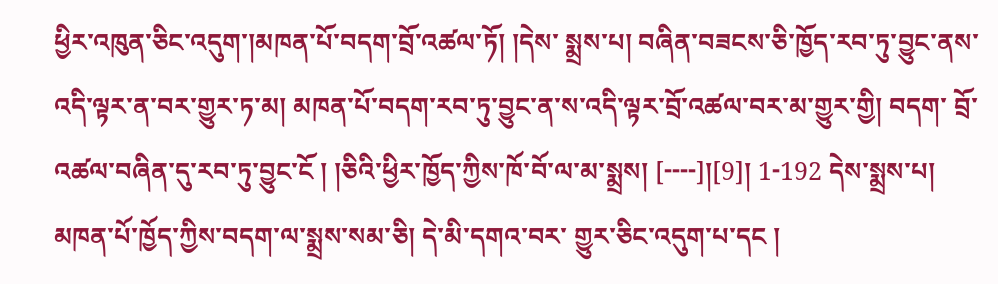ཕྱིར་འཁུན་ཅིང་འདུག་།མཁན་པོ་བདག་བྲོ་འཚལ་ཏོ། །དེས་ སྨྲས་པ། བཞིན་བཟངས་ཅི་ཁྱོད་རབ་ཏུ་བྱུང་ནས་འདི་ལྟར་ན་བར་གྱུར་ཏ་མ། མཁན་པོ་བདག་རབ་ཏུ་བྱུང་ན་ས་འདི་ལྟར་བྲོ་འཚལ་བར་མ་གྱུར་གྱི། བདག་ བྲོ་འཚལ་བཞིན་དུ་རབ་ཏུ་བྱུང་ངོ ། །ཅིའི་ཕྱིར་ཁྱོད་ཀྱིས་ཁོ་བོ་ལ་མ་སྨྲས། [----]།[9]། 1-192 དེས་སྨྲས་པ། མཁན་པོ་ཁྱོད་ཀྱིས་བདག་ལ་སྨྲས་སམ་ཅི། དེ་མི་དགའ་བར་ གྱུར་ཅིང་འདུག་པ་དང །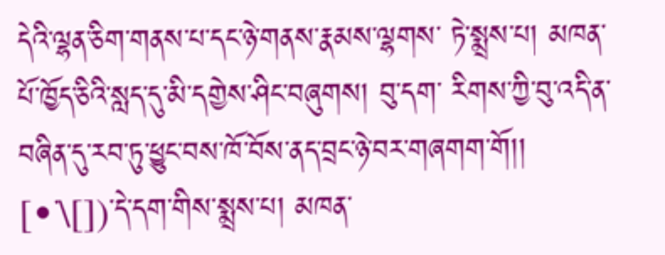དེའི་ལྷན་ཅིག་གནས་པ་དང་ཉེ་གནས་རྣམས་ལྷགས་ ཏེ་སྨྲས་པ། མཁན་པོ་ཁྱོད་ཅིའི་སླད་དུ་མི་དགྱེས་ཤིང་བཞུགས། བུ་དག་ རིགས་ཀྱི་བུ་འདི་ན་བཞིན་དུ་རབ་ཏུ་ཕྱུང་བས་ཁོ་བོས་ནད་བྲང་ཉེ་བར་གཞགག་གོ།། [•་\[])་དེ་དག་གིས་སྨྲས་པ། མཁན་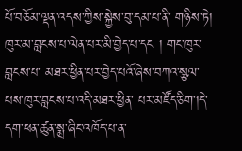པོ་བཅོམ་ལྡན་འདས་ཀྱིས་སྐྱེས་བུ་དམ་པ་ནི་ གཉིས་ཏེ། ཁུར་མ་བླངས་པ་ལེན་པར་མི་བྱེད་པ་དང ། གང་ཁུར་བླངས་པ་ མཐར་ཕྱིན་པར་བྱེད་པའོ་ཞེས་བཀའ་སྩལ་པས་ཁུར་བླངས་པ་འདི་མཐར་ཕྱིན་ པར་མཛོད་ཅིག་།དེ་དག་ཕན་ཚུན་སྨྲ་ཞིང་འཁོད་པ་ན་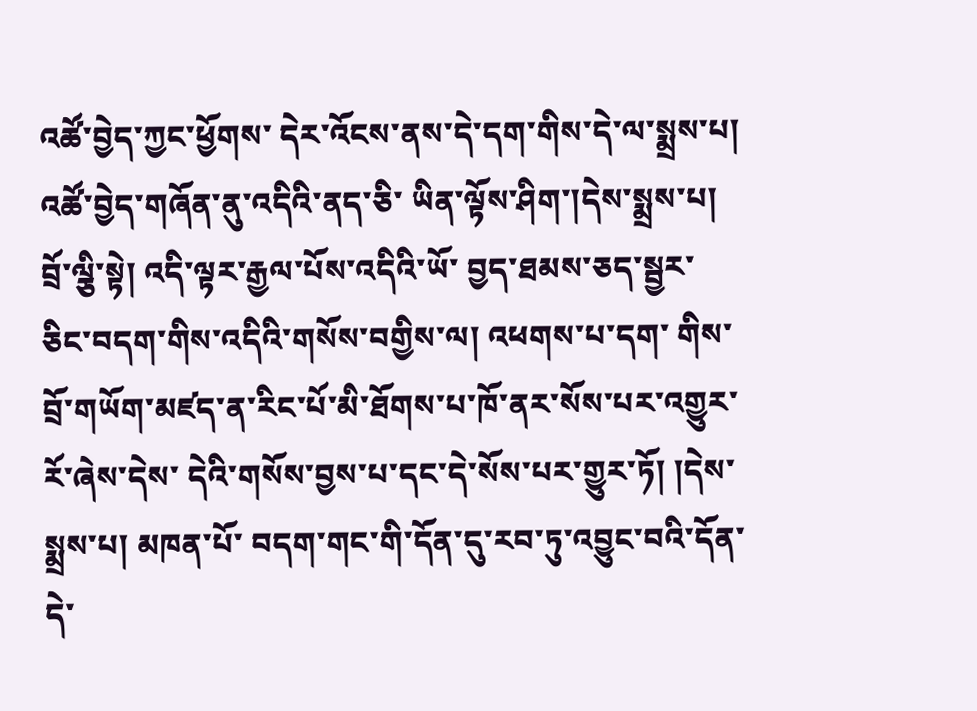འཚོ་བྱེད་ཀྱང་ཕྱོགས་ དེར་འོངས་ནས་དེ་དག་གིས་དེ་ལ་སྨྲས་པ། འཚོ་བྱེད་གཞོན་ནུ་འདིའི་ནད་ཅི་ ཡིན་ལྟོས་ཤིག་།དེས་སྨྲས་པ། བྲོ་ལྕི་སྟེ། འདི་ལྟར་རྒྱལ་པོས་འདིའི་ཡོ་ བྱད་ཐམས་ཅད་སྦྱར་ཅིང་བདག་གིས་འདིའི་གསོས་བགྱིས་ལ། འཕགས་པ་དག་ གིས་བྲོ་གཡོག་མཛད་ན་རིང་པོ་མི་ཐོགས་པ་ཁོ་ནར་སོས་པར་འགྱུར་རོ་ཞེས་དེས་ དེའི་གསོས་བྱས་པ་དང་དེ་སོས་པར་གྱུར་ཏོ། །དེས་སྨྲས་པ། མཁན་པོ་ བདག་གང་གི་དོན་དུ་རབ་ཏུ་འབྱུང་བའི་དོན་དེ་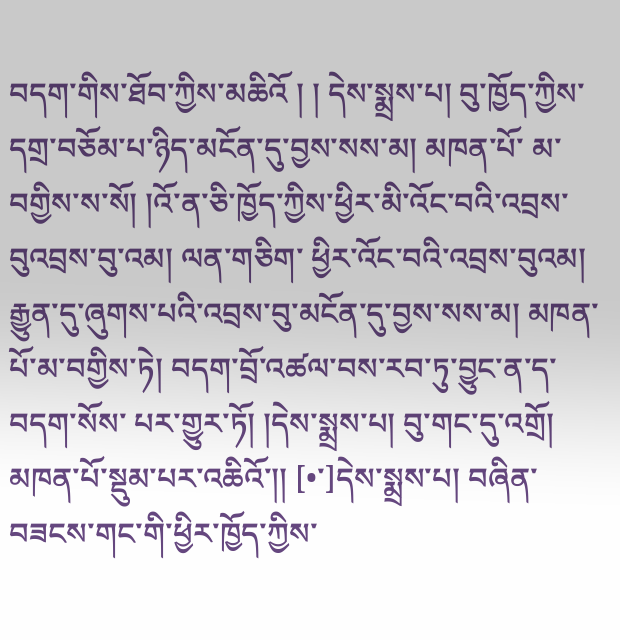བདག་གིས་ཐོབ་ཀྱིས་མཆིའོ ། ། དེས་སྨྲས་པ། བུ་ཁྱོད་ཀྱིས་དགྲ་བཅོམ་པ་ཉིད་མངོན་དུ་བྱས་སས་མ། མཁན་པོ་ མ་བགྱིས་ས་སོ། །འོ་ན་ཅི་ཁྱོད་ཀྱིས་ཕྱིར་མི་འོང་བའི་འབྲས་བུའབྲས་བུ་འམ། ལན་གཅིག་ ཕྱིར་འོང་བའི་འབྲས་བུའམ། རྒྱུན་དུ་ཞུགས་པའི་འབྲས་བུ་མངོན་དུ་བྱས་སས་མ། མཁན་པོ་མ་བགྱིས་ཏེ། བདག་བྲོ་འཚལ་བས་རབ་ཏུ་བྱུང་ན་ད་བདག་སོས་ པར་གྱུར་ཏོ། །དེས་སྨྲས་པ། བུ་གང་དུ་འགྲོ། མཁན་པོ་སྡུམ་པར་འཆིའོ་།། [•་]དེས་སྨྲས་པ། བཞིན་བཟངས་གང་གི་ཕྱིར་ཁྱོད་ཀྱིས་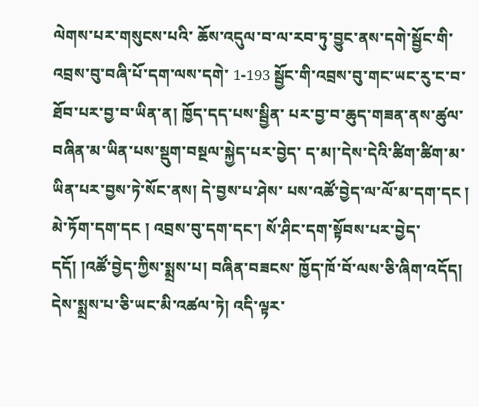ལེགས་པར་གསུངས་པའི་ ཆོས་འདུལ་བ་ལ་རབ་ཏུ་བྱུང་ནས་དགེ་སྦྱོང་གི་འབྲས་བུ་བཞི་པོ་དག་ལས་དགེ་ 1-193 སྦྱོང་གི་འབྲས་བུ་གང་ཡང་རུ་ང་བ་ཐོབ་པར་བྱ་བ་ཡིན་ན། ཁྱོད་དད་པས་སྦྱིན་ པར་བྱ་བ་ཆུད་གཟན་ནས་ཚུལ་བཞིན་མ་ཡིན་པས་སྡུག་བསྔལ་སྐྱེད་པར་བྱེད་ ད་མ།་དེས་དེའི་ཚིག་ཚིག་མ་ཡིན་པར་བྱས་ཏེ་སོང་ནས། དེ་བྱས་པ་ཤེས་ པས་འཚོ་བྱེད་ལ་ལོ་མ་དག་དང ། མེ་ཏོག་དག་དང ། འབྲས་བུ་དག་དང་། སོ་ཤིང་དག་སྟོབས་པར་བྱེད་དདོ། །འཚོ་བྱེད་ཀྱིས་སྨྲས་པ། བཞིན་བཟངས་ ཁྱོད་ཁོ་བོ་ལས་ཅི་ཞིག་འདོད། དེས་སྨྲས་པ་ཅི་ཡང་མི་འཚལ་ཏེ། འདི་ལྟར་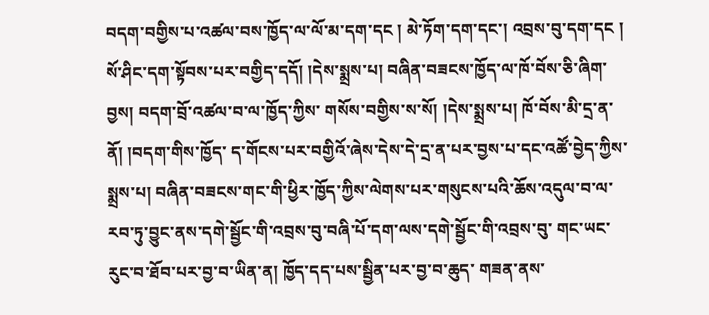བདག་བགྱིས་པ་འཚལ་བས་ཁྱོད་ལ་ལོ་མ་དག་དང ། མེ་ཏོག་དག་དང་། འབྲས་བུ་དག་དང ། སོ་ཤིང་དག་སྟོབས་པར་བགྱིད་དདོ། །དེས་སྨྲས་པ། བཞིན་བཟངས་ཁྱོད་ལ་ཁོ་བོས་ཅི་ཞིག་བྱས། བདག་བྲོ་འཚལ་བ་ལ་ཁྱོད་ཀྱིས་ གསོས་བགྱིས་ས་སོ། །དེས་སྨྲས་པ། ཁོ་བོས་མི་དྲ་ན་ནོ། །བདག་གིས་ཁྱོད་ ད་གོངས་པར་བགྱིའོ་ཞེས་དེས་དེ་དྲ་ན་པར་བྱས་པ་དང་འཚོ་བྱེད་ཀྱིས་སྨྲས་པ། བཞིན་བཟངས་གང་གི་ཕྱིར་ཁྱོད་ཀྱིས་ལེགས་པར་གསུངས་པའི་ཆོས་འདུལ་བ་ལ་ རབ་ཏུ་བྱུང་ནས་དགེ་སྦྱོང་གི་འབྲས་བུ་བཞི་པོ་དག་ལས་དགེ་སྦྱོང་གི་འབྲས་བུ་ གང་ཡང་རུང་བ་ཐོབ་པར་བྱ་བ་ཡིན་ན། ཁྱོད་དད་པས་སྦྱིན་པར་བྱ་བ་ཆུད་ གཟན་ནས་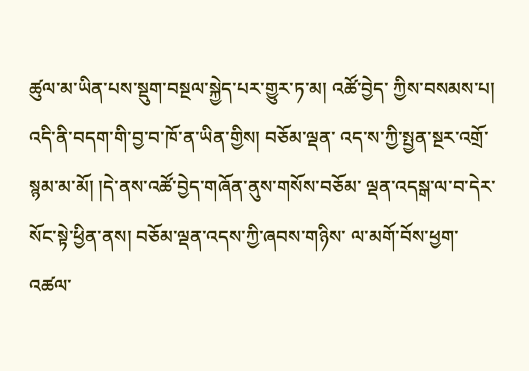ཚུལ་མ་ཡིན་པས་སྡུག་བསྔལ་སྐྱེད་པར་གྱུར་ཏ་མ། འཚོ་བྱེད་ ཀྱིས་བསམས་པ། འདི་ནི་བདག་གི་བྱ་བ་ཁོ་ན་ཡིན་གྱིས། བཅོམ་ལྡན་ འད་ས་ཀྱི་སྤྱན་སྔར་འགྲོ་སྙམ་མ་མོ། །དེ་ནས་འཚོ་བྱེད་གཞོན་ནུས་གསོས་བཅོམ་ ལྡན་འདསྒ་ལ་བ་དེར་སོང་སྟེ་ཕྱིན་ནས། བཅོམ་ལྡན་འདས་ཀྱི་ཞབས་གཉིས་ ལ་མགོ་བོས་ཕྱག་འཚལ་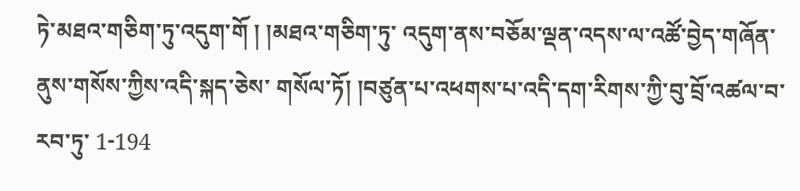ཏེ་མཐའ་གཅིག་ཏུ་འདུག་གོ ། །མཐའ་གཅིག་ཏུ་ འདུག་ནས་བཅོམ་ལྡན་འདས་ལ་འཚོ་བྱེད་གཞོན་ནུས་གསོས་ཀྱིས་འདི་སྐད་ཅེས་ གསོལ་ཏོ། །བཙུན་པ་འཕགས་པ་འདི་དག་རིགས་ཀྱི་བུ་བྲོ་འཚལ་བ་རབ་ཏུ་ 1-194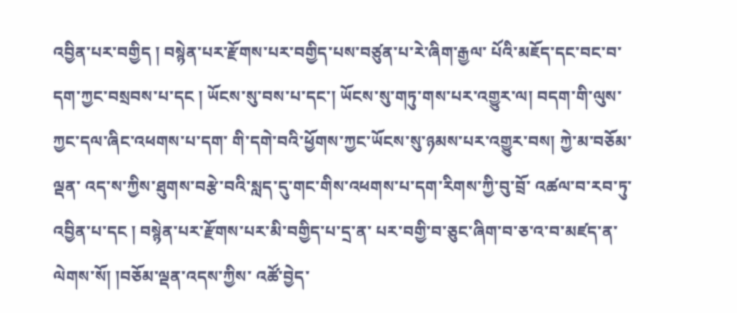འབྱིན་པར་བགྱིད ། བསྙེན་པར་རྫོགས་པར་བགྱིད་པས་བཙུན་པ་རེ་ཞིག་རྒྱལ་ པོའི་མཇོད་དང་བང་བ་དག་ཀྱང་བསྲབས་པ་དང ། ཡོངས་སུ་བས་པ་དང་། ཡོངས་སུ་གཏུ་གས་པར་འགྱུར་ལ། བདག་གི་ལུས་ཀྱང་དལ་ཞིང་འཕགས་པ་དག་ གི་དགེ་བའི་ཕྱོགས་ཀྱང་ཡོངས་སུ་ཉམས་པར་འགྱུར་བས། ཀྱེ་མ་བཅོམ་ལྡན་ འད་ས་ཀྱིས་ཐུགས་བརྩེ་བའི་སླད་དུ་གང་གིས་འཕགས་པ་དག་རིགས་ཀྱི་བུ་བྲོ་ འཚལ་བ་རབ་ཏུ་འབྱིན་པ་དང ། བསྙེན་པར་རྫོགས་པར་མི་བགྱིད་པ་དྲ་ན་ པར་བགྱི་བ་ཅུང་ཞིག་བ་ཅ་འ་བ་མཛད་ན་ལེགས་སོ། །བཅོམ་ལྡན་འདས་ཀྱིས་ འཚོ་བྱེད་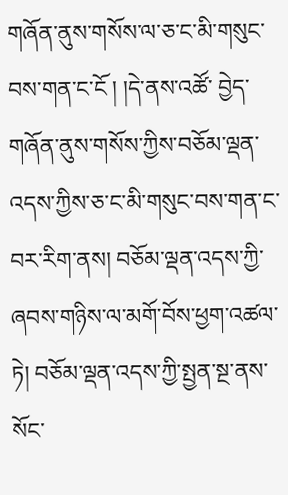གཞོན་ནུས་གསོས་ལ་ཅ་ང་མི་གསུང་བས་གན་ང་ངོ ། །དེ་ནས་འཚོ་ བྱེད་གཞོན་ནུས་གསོས་ཀྱིས་བཅོམ་ལྡན་འདས་ཀྱིས་ཅ་ང་མི་གསུང་བས་གན་ང་ བར་རིག་ནས། བཅོམ་ལྡན་འདས་ཀྱི་ཞབས་གཉིས་ལ་མགོ་བོས་ཕྱག་འཚལ་ཏེ། བཅོམ་ལྡན་འདས་ཀྱི་སྤྱན་སྔ་ནས་སོང་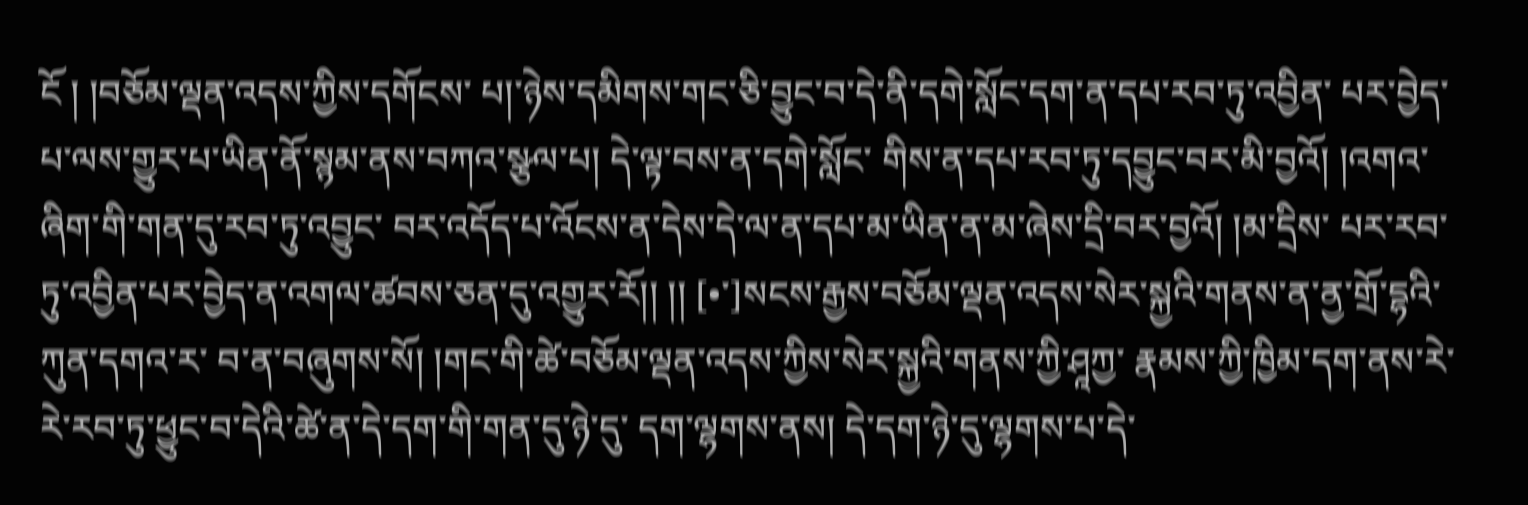ངོ ། །བཅོམ་ལྡན་འདས་ཀྱིས་དགོངས་ པ།་ཉེས་དམིགས་གང་ཅི་བྱུང་བ་དེ་ནི་དགེ་སློང་དག་ན་དཔ་རབ་ཏུ་འབྱིན་ པར་བྱེད་པ་ལས་གྱུར་པ་ཡིན་ནོ་སྙམ་ནས་བཀའ་སྩལ་པ། དེ་ལྟ་བས་ན་དགེ་སློང་ གིས་ན་དཔ་རབ་ཏུ་དབྱུང་བར་མི་བྱའོ། །འགའ་ཞིག་གི་གན་དུ་རབ་ཏུ་འབྱུང་ བར་འདོད་པ་འོངས་ན་དེས་དེ་ལ་ན་དཔ་མ་ཡིན་ན་མ་ཞེས་དྲི་བར་བྱའོ། །མ་དྲིས་ པར་རབ་ཏུ་འབྱིན་པར་བྱེད་ན་འགལ་ཚབས་ཅན་དུ་འགྱུར་རོ།། །། [•་]སངས་རྒྱས་བཅོམ་ལྡན་འདས་སེར་སྐྱའི་གནས་ན་ནྱ་གྲོ་དྷའི་ཀུན་དགའ་ར་ བ་ན་བཞུགས་སོ། །གང་གི་ཚེ་བཅོམ་ལྡན་འདས་ཀྱིས་སེར་སྐྱའི་གནས་ཀྱི་ཤཱཀྱ་ རྣམས་ཀྱི་ཁྱིམ་དག་ནས་རེ་རེ་རབ་ཏུ་ཕྱུང་བ་དེའི་ཚེ་ན་དེ་དག་གི་གན་དུ་ཉེ་དུ་ དག་ལྷགས་ནས། དེ་དག་ཉེ་དུ་ལྷགས་པ་དེ་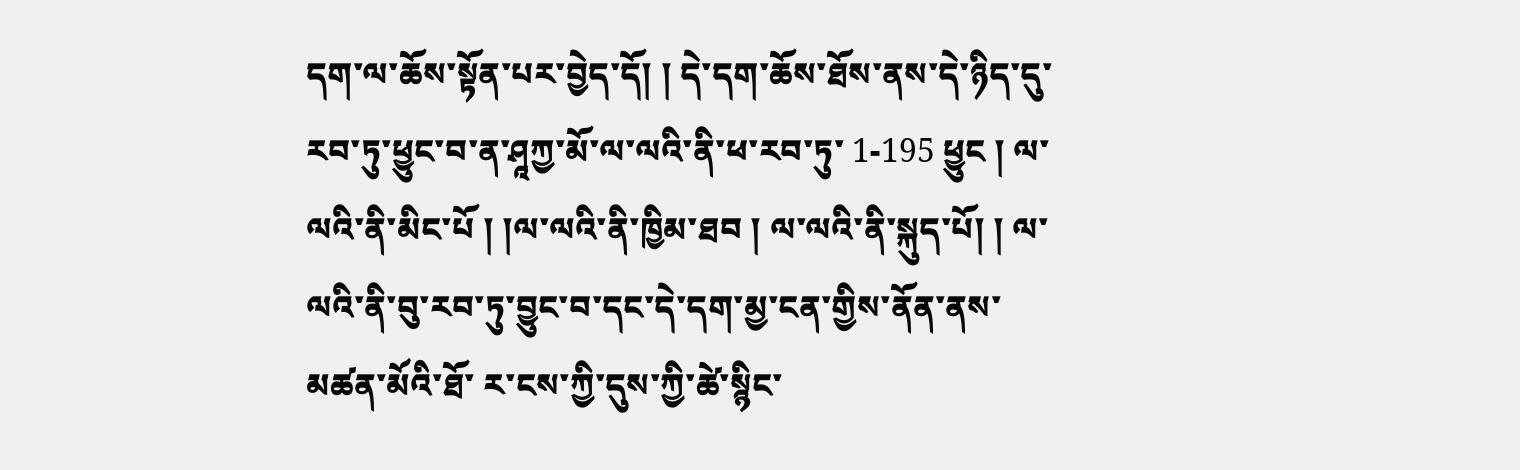དག་ལ་ཆོས་སྟོན་པར་བྱེད་དོ། ། དེ་དག་ཆོས་ཐོས་ནས་དེ་ཉིད་དུ་རབ་ཏུ་ཕྱུང་བ་ན་ཤཱཀྱ་མོ་ལ་ལའི་ནི་ཕ་རབ་ཏུ་ 1-195 ཕྱུང ། ལ་ལའི་ནི་མིང་པོ ། །ལ་ལའི་ནི་ཁྱིམ་ཐབ ། ལ་ལའི་ནི་སྐུད་པོ། ། ལ་ལའི་ནི་བུ་རབ་ཏུ་བྱུང་བ་དང་དེ་དག་མྱ་ངན་གྱིས་ནོན་ནས་མཚན་མོའི་ཐོ་ ར་ངས་ཀྱི་དུས་ཀྱི་ཚེ་སྙིང་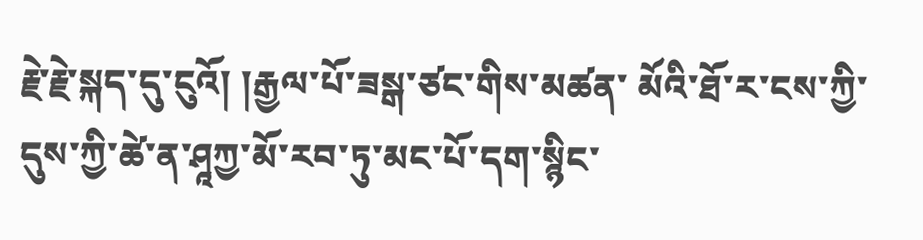རྗེ་རྗེ་སྐད་དུ་ངུའོ། །རྒྱལ་པོ་ཟསྒ་ཙང་གིས་མཚན་ མོའི་ཐོ་ར་ངས་ཀྱི་དུས་ཀྱི་ཚེ་ན་ཤཱཀྱ་མོ་རབ་ཏུ་མང་པོ་དག་སྙིང་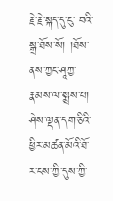རྗེ་རྗེ་སྐད་དུ་ངུ་ བའི་སྒྲ་ཐོས་སོ། །ཐོས་ནས་ཀྱང་ཤཱཀྱ་རྣམས་ལ་སྨྲས་པ། ཤེས་ལྡན་དག་ཅིའི་ ཕྱིར་མཚན་མོའི་ཐོ་ར་ངས་ཀྱི་དུས་ཀྱི་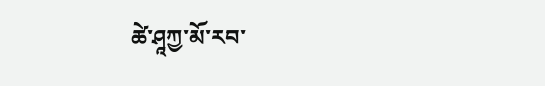ཚེ་ཤཱཀྱ་མོ་རབ་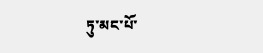ཏུ་མང་པོ་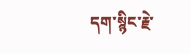དག་སྙིང་རྗེ་